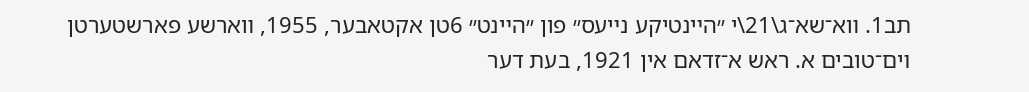תב1. װא־שא־ג\21\י ״הײנטיקע נײעס״ פון ״הײנט״ 6טן אקטאבער, 1955, װארשע פארשטערטן ױם־טובים א. ראש א־זדאם אין 1921, בעת דער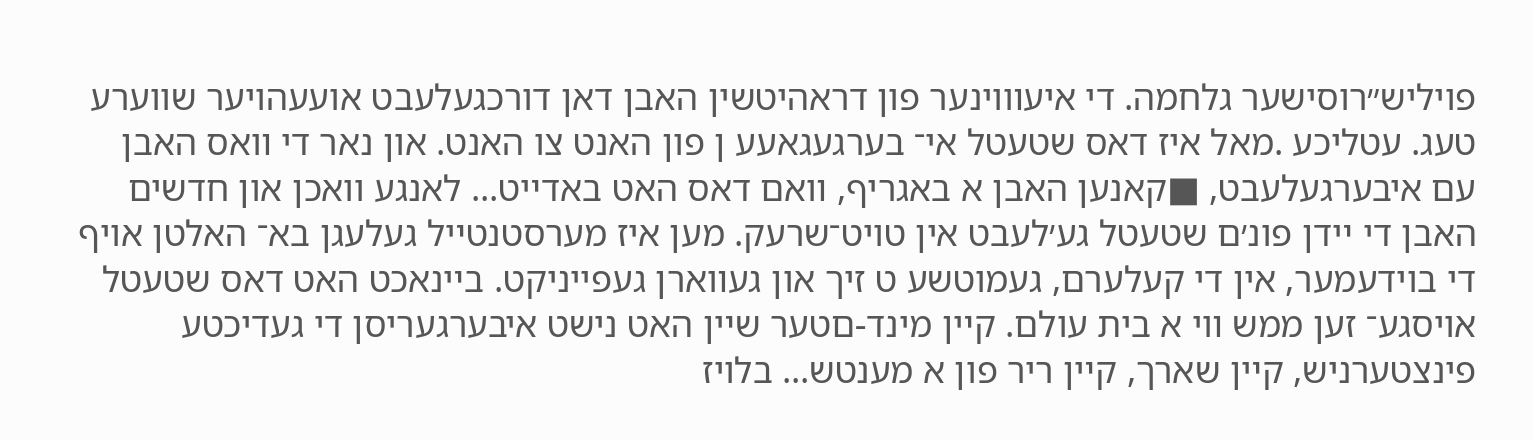פויליש״רוסישער גלחמה. די איעװוינער פון דראהיטשין האבן דאן דורכגעלעבט אועעהויער שווערע טעג. עטליכע .מאל איז דאס שטעטל אי־ בערגעגאעע ן פון האנט צו האנט. און נאר די װאס האבן עם איבערגעלעבט, ■קאנען האבן א באגריף, װאם דאס האט באדײט... לאנגע וואכן און חדשים האבן די ײדן פונ׳ם שטעטל גע׳לעבט אין טויט־שרעק. מען איז מערסטנטײל געלעגן בא־ האלטן אויף די בוידעמער, אין די קעלערם, געמוטשע ט זיך און געװארן געפייניקט. בײנאכט האט דאס שטעטל אויסגע־ זען ממש װי א בית עולם. קײן מינד-םטער שײן האט נישט איבערגעריסן די געדיכטע פינצטערניש, קײן שארך, קײן ריר פון א מענטש... בלויז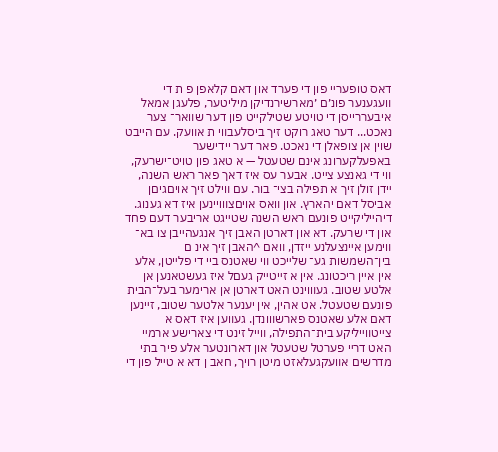דאס טופערײ פון די פערד און דאם קלאפן פ ת די װעגענער פונ׳ם ׳מארשירנדיקן מיליטער, פלעגן אמאל איבעררייסן די טויטע שטילקײט פון דער שװאר־ צער נאכט... דער טאג רוקט זיך ביסלעבװי ת אװעק. עם הײבט שוין אן צופאלן די נאכט. פאר דער יידישער באפעלקערונג אינם שטעטל — א טאג פון טויט־ישרעק, װי די גאנצע צײט. אבער עס איז דאך פאר ראש השנה, ײדן זולן זיך א תפילה בצי־ בור. עם װילט זיך אויםגיםן אביסל דאם יהארץ. און װאס אויםצװױינען איז דא גענוג.
דיהײליקײט פונעם ראש השנה שטײגט אריבער דעם פחד און די שרעק. דא און דארטן האבן זיך אנגעהײבן צו בא־ װימען אײנצעלנע ײזדן, װאם ^האבן זיך אינ ם בין־השמשות גע־ שלײכט װי שאטנס ביי די פלײטן, אלע אין אײן ריכטונג. אין א זײטײק געםל איז געשטאנען אן אלטע שטוב. געװוינט האט דארטן אן ארימער בעל־הבית פונעם שטעטל. אט אהין, אין יענער אלטער שטוב, זײנען דאם אלע שאטנס פארשװונדן. געװען איז דאס א צײטװײליקע בית־התפילה, װײל זינט די צארישע ארמײ האט דרײ פערטל שטעטל און דארונטער אלע פיר בתי מדרשים אװעקגעלאזט מיטן רויך, חאב ן דא א טײל פון די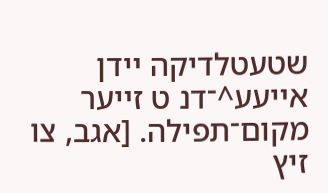שטעטלדיקה ײדן אײעע^־דנ ט זײער מקום־תפילה. [אגב, צו זיץ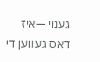גענוי —איז דאס געװען די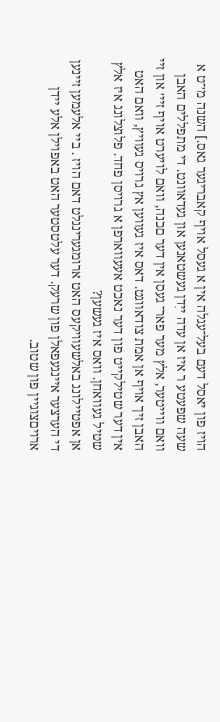הויז פון יאסל דעם בעל־עגלה אין א געסל אויף קאבריגער גאס.] השנה מ׳־ט א שעה שפעטע ר איז אן עדה ייִדן געשטאנען און געדאװנט. די מתפללים האבן װאם װײטער, אלץ מער פאר־ געסן אין דער םכנה, װאם לויערט אויף זײ׳ און זײ האבן זיך אויף אן אמת צודאװגט. דאס איז געװען אץ גרויס געװיץ, װאם האט אין דער שטילקײט פון דער נאכט אעעװארפן א גרויסן פחד. פלוצלונג איז אלץ שטיל געװאחן. װאס איז געשען?
אן אפטײלונג באלשעװיקעס האט ארומגערינגלט דאם הויז . בײ אלעמען זײנען די הערצער אײנגעפאלן פון שרעק. דער עלטסטער האט באפוילן אלע ײדן ארויםצוגײן פון שטוב.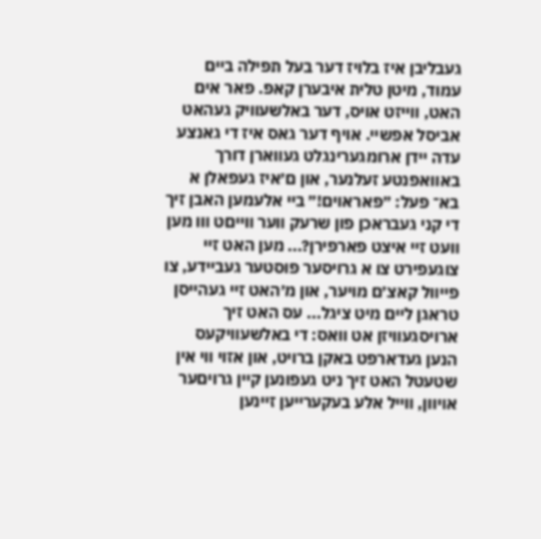געבליבן איז בלויז דער בעל תפילה בײם עמוד, מיטן טלית איבערן קאפ. פאר אים האט, װײזט אויס, דער באלשעװיק געהאט אביסל אפשײ. אויף דער גאס איז די גאנצע עדה ײדן ארומגערינגלט געװארן דורך באװאפנטע זעלנער, און ם׳איז געפאלן א בא־ פעל: ״פאראױם!״ בײ אלעמען האבן זיך די קני געבראכן פון שרעק װער װײםט װו מען װעט זײ איצט פארפירן?... מען האט זײ צוגעפירט צו א גרויסער פוסטער געבײדע, צו פײװל קאצ׳ם מויער, און מ׳האט זײ געהײסן טראגן לײם מיט ציגל... עס האט זיך ארויסגעװיזן אט װאס: די באלשעװיקעס הנען געדארפט באקן ברויט, און אזוי װי אין שטעטל האט זיך ניט געפונען קײן גרויםער אױוון, װײל אלע בעקערײען זײנען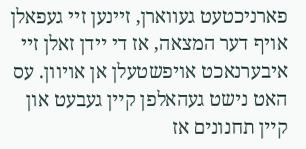פארניכטעט געװארן, זײנען זײ געפאלן אויף דער המצאה, אז די ײדן זאלן זײ איבערנאכט אויפשטעלן אן אױוון. עס האט נישט געהאלפן קײן געבעט און קײן תחנונים אז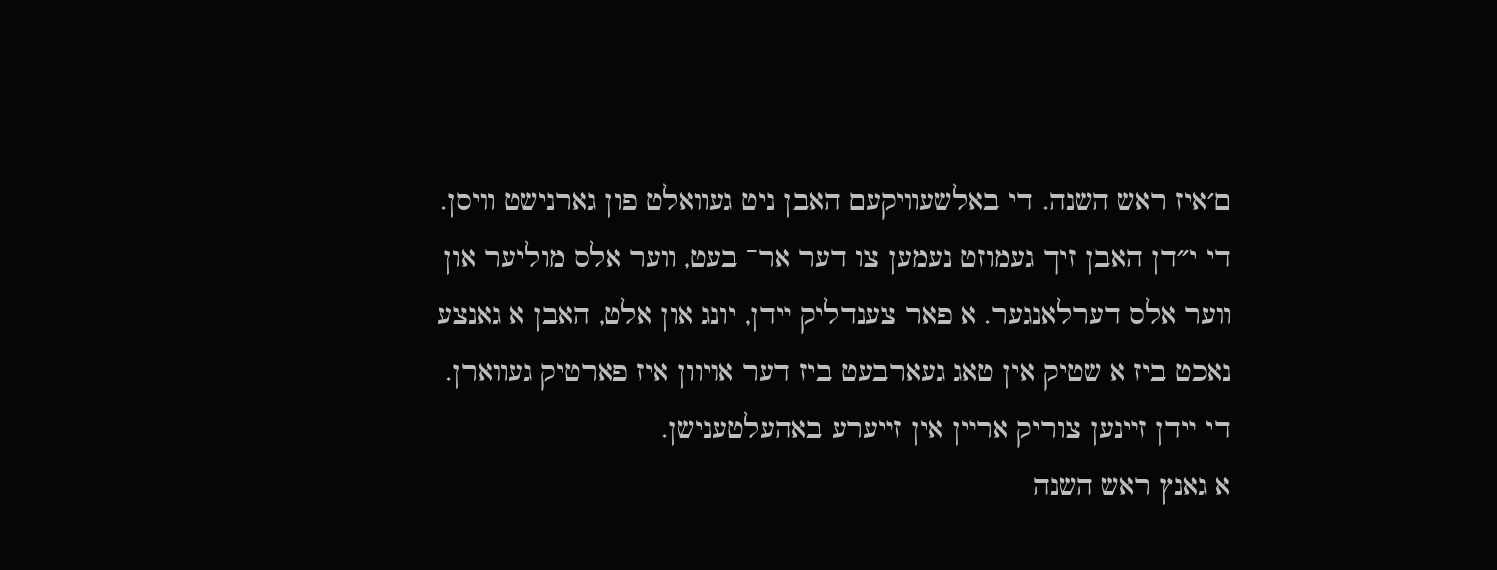ם׳איז ראש השנה. די באלשעװיקעם האבן ניט געװאלט פון גארנישט װיסן. די י״דן האבן זיך געמוזט נעמען צו דער אר־ בעט, װער אלס מוליער און װער אלס דערלאנגער. א פאר צענדליק ײדן, יונג און אלט, האבן א גאנצע נאכט ביז א שטיק אין טאג געארבעט ביז דער אױוון איז פארטיק געװארן. די ײדן זײנען צוריק ארײן אין זײערע באהעלטענישן.
א גאנץ ראש השנה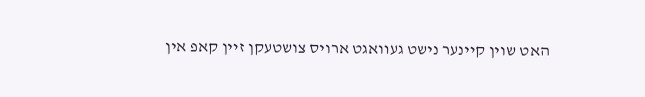האט שוין קײנער נישט געװאגט ארויס צושטעקן זײן קאפ אין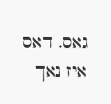גאס. דאס איז נאך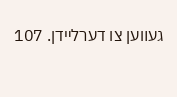געװען צו דערלײדן. 107